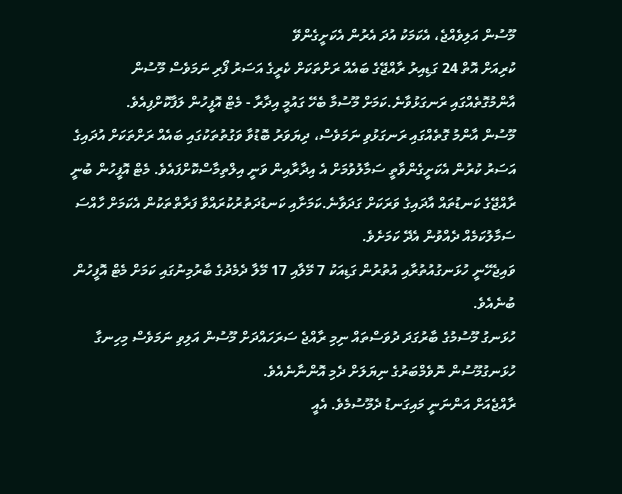މޫސުން އަލިވެއްޖެ، އެކަމަކު އުދަ އެރުން އެކަށީގެންވޭ
ކުރިއަށް އޮތް 24 ގަޑިއިރު ރާއްޖޭގެ ބައެއް ރަށްތަކަށް ކެރީގެ އަސަރު ފޯރި ނަމަވެސް މޫސުން އާންމުގޮތެއްގައި ރަނގަޅުވާނެ.ކަމަށް މޫސުމާ ބެހޭ ގައުމީ އިދާރާ - މެޓް އޮފީހުން ލަފާކޮށްފިއެވެ.
މޫސުން އާންމު ގޮތެއްގައި ރަނގަޅުވި ނަމަވެސް، ދިޔަވަރު ބޮޑުވާ ވަގުތުތަކުގައި ބައެއް ރަށްތަކަށް އުދައިގެ އަސަރު ކުރުން އެކަށީގެންވާތީ ސަމާލުވުމަށް އެ އިދާރާއިން ވަނީ އިލްތިމާސްކޮށްފައެވެ. މެޓް އޮފީހުން ބުނީ ރާއްޖޭގެ ކަނޑުތައް އާދައިގެ ވަރަކަށް ގަދަވާނެ.ކަމަށާއި ކަނޑުދަތުރުކުރައްވާ ފަރާތްތަކުން އެކަމަށް ހާއްސަ ސަމާލުކަމެއް ދެއްވުން އެދޭ ކަމަށެވެ.
ވައިޖެހޭނީ ހުޅަނގުއުތުރާއި އުތުރުން ގަޑިއަކު 7 މޭލާއި 17 މޭލާ ދެމެދުގެ ބާރުމިނުގައި ކަމަށް މެޓް އޮފީހުން ބުނެއެވެ.
ހުޅަނގު މޫސުމުގެ ބާރުގަދަ ދުވަސްތައް ނިމި ރާއްޖެ ސަރަހައްދަށް މޫސުން އަލިވި ނަމަވެސް މިހިނގާ ހުޅަނގުމޫސުން ނޮވެމްބަރުގެ ނިޔަލަށް ދެމި އޮންނާނެއެވެ.
ރާއްޖެއަށް އަންނަނީ މައިގަނޑު ދެމޫސުމެވެ. އެއީ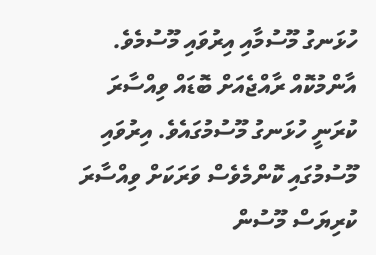ހުޅަނގު މޫސުމާއި އިރުވައި މޫސުމެވެ. އާންމުކޮއް ރާއްޖެއަށް ބޮޑައް ވިއްސާރަ ކުރަނީ ހުޅަނގު މޫސުމުގައެވެ. އިރުވައި މޫސުމުގައި ކޮންމެވެސް ވަރަކަށް ވިއްސާރަ ކުރިޔަސް މޫސުން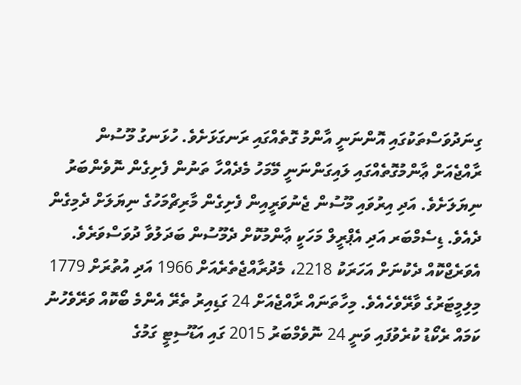ގިނަދުވަސްތަކުގައި އޮންނަނީ އާންމު ގޮތެއްގައި ރަނގަޅަށެވެ. ހުޅަނގު މޫސުން ރާއްޖެއަށް ޢާންމުގޮތެއްގައި ލައިގަންނަނީ މޭމަހު މެދެއްހާ ތަނުން ފެށިގެން ނޮވެންބަރު ނިޔަލަށެވެ. އަދި އިރުވައި މޫސުން ޖެނުވަރީއިން ފެށިގެން މާރިޗްމަހުގެ ނިޔަލަށް ދެމިގެން ދެއެވެ. ޑިސެމްބަރ އަދި އެޕްރީލް މަހަކީ ޢާންމުކޮށް ދެމޫސުން ބަދަލުވާ ދުވަސްވަރެވެ.
އެވަރެޖްކޮއް ދެކުނަށް އަހަރަކު 2218، މެދުރާއްޖެތެރެއަށް 1966 އަދި އުތުރަށް 1779 މިލިމީޓަރުގެ ވާރޭވެހެއެވެ. މިހާތަނައް ރާއްޖެއަށް 24 ގަޑިއިރު ތެރޭ އެންމެ ބޯކޮއް ވަރޭވެހުނު ކަމައް ރެކޯޑު ކުރެވުފައި ވަނީ 24 ނޮވެމްބަރު 2015 ގައި އަޑޫސިޓީ ގަމުގެ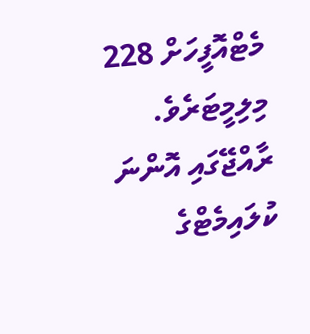މެޓްއޮފީހަށް 228 މިލިމީޓަރެވެ. ރާއްޖޭގައި އޮންނަ ކުލައިމެޓްގެ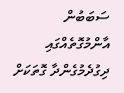ސަބަބުން އާންމުގޮތެއްގައި ދިގުދެމުގެންދާ ގޮތަކަށް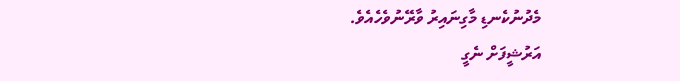މެދުނުކެނޑި މާގިނައިރު ވާރޭނުވެހެއެވެ.
އަރުޝީފަށް ނެގީ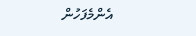އެންމެފަހުން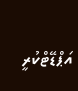އަޕްޑޭޓްކުރީ